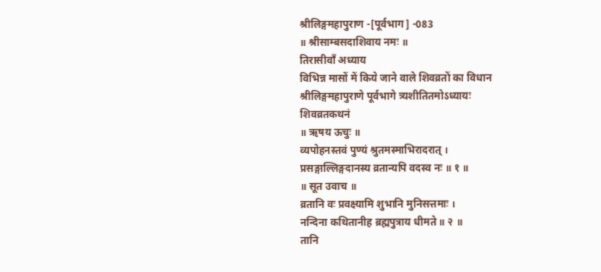श्रीलिङ्गमहापुराण -[पूर्वभाग] -083
॥ श्रीसाम्बसदाशिवाय नमः ॥
तिरासीवाँ अध्याय
विभिन्न मासों में किये जाने वाले शिवव्रतों का विधान
श्रीलिङ्गमहापुराणे पूर्वभागे त्र्यशीतितमोऽध्यायः
शिवव्रतकथनं
॥ ऋषय ऊचुः ॥
व्यपोहनस्तवं पुण्यं श्रुतमस्माभिरादरात् ।
प्रसङ्गाल्लिङ्गदानस्य व्रतान्यपि वदस्व नः ॥ १ ॥
॥ सूत उवाच ॥
व्रतानि वः प्रवक्ष्यामि शुभानि मुनिसत्तमाः ।
नन्दिना कथितानीह ब्रह्मपुत्राय धीमते ॥ २ ॥
तानि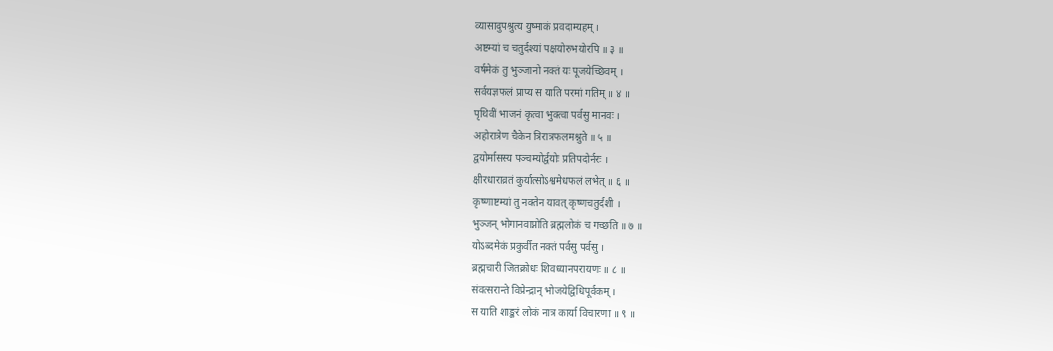व्यासादुपश्रुत्य युष्माकं प्रवदाम्यहम् ।
अष्टम्यां च चतुर्दश्यां पक्षयोरुभयोरपि ॥ ३ ॥
वर्षमेकं तु भुञ्जानो नक्तं यः पूजयेच्छिवम् ।
सर्वयज्ञफलं प्राप्य स याति परमां गतिम् ॥ ४ ॥
पृथिवीं भाजनं कृत्वा भुक्त्वा पर्वसु मानवः ।
अहोरात्रेण चैकेन त्रिरात्रफलमश्नुते ॥ ५ ॥
द्वयोर्मासस्य पञ्चम्योर्द्वयोः प्रतिपदोर्नरः ।
क्षीरधाराव्रतं कुर्यात्सोऽश्वमेधफलं लभेत् ॥ ६ ॥
कृष्णाष्टम्यां तु नक्तेन यावत् कृष्णचतुर्दशी ।
भुञ्जन् भोगानवाप्नोति ब्रह्मलोकं च गच्छति ॥ ७ ॥
योऽब्दमेकं प्रकुर्वीत नक्तं पर्वसु पर्वसु ।
ब्रह्मचारी जितक्रोधः शिवध्यानपरायणः ॥ ८ ॥
संवत्सरान्ते विप्रेन्द्रान् भोजयेद्विधिपूर्वकम् ।
स याति शाङ्करं लोकं नात्र कार्या विचारणा ॥ ९ ॥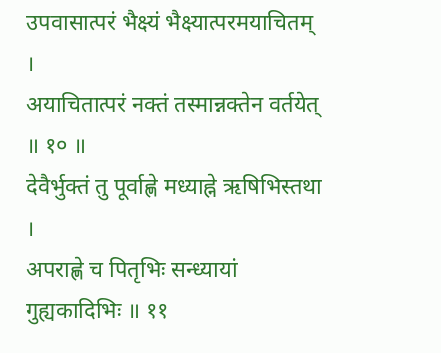उपवासात्परं भैक्ष्यं भैक्ष्यात्परमयाचितम् ।
अयाचितात्परं नक्तं तस्मान्नक्तेन वर्तयेत् ॥ १० ॥
देवैर्भुक्तं तु पूर्वाह्णे मध्याह्ने ऋषिभिस्तथा ।
अपराह्णे च पितृभिः सन्ध्यायां गुह्यकादिभिः ॥ ११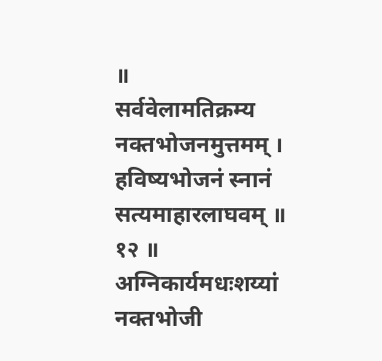॥
सर्ववेलामतिक्रम्य नक्तभोजनमुत्तमम् ।
हविष्यभोजनं स्नानं सत्यमाहारलाघवम् ॥ १२ ॥
अग्निकार्यमधःशय्यां नक्तभोजी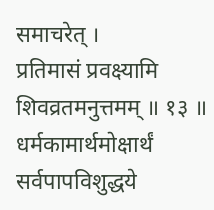समाचरेत् ।
प्रतिमासं प्रवक्ष्यामि शिवव्रतमनुत्तमम् ॥ १३ ॥
धर्मकामार्थमोक्षार्थं सर्वपापविशुद्धये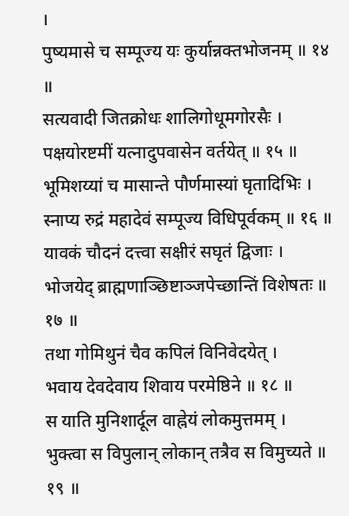।
पुष्यमासे च सम्पूज्य यः कुर्यान्नक्तभोजनम् ॥ १४ ॥
सत्यवादी जितक्रोधः शालिगोधूमगोरसैः ।
पक्षयोरष्टमीं यत्नादुपवासेन वर्तयेत् ॥ १५ ॥
भूमिशय्यां च मासान्ते पौर्णमास्यां घृतादिभिः ।
स्नाप्य रुद्रं महादेवं सम्पूज्य विधिपूर्वकम् ॥ १६ ॥
यावकं चौदनं दत्त्वा सक्षीरं सघृतं द्विजाः ।
भोजयेद् ब्राह्मणाञ्छिष्टाञ्जपेच्छान्तिं विशेषतः ॥ १७ ॥
तथा गोमिथुनं चैव कपिलं विनिवेदयेत् ।
भवाय देवदेवाय शिवाय परमेष्ठिने ॥ १८ ॥
स याति मुनिशार्दूल वाह्नेयं लोकमुत्तमम् ।
भुक्त्वा स विपुलान् लोकान् तत्रैव स विमुच्यते ॥ १९ ॥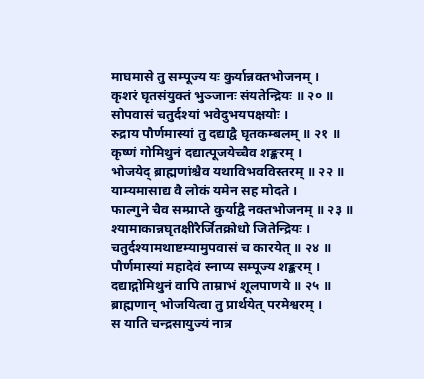माघमासे तु सम्पूज्य यः कुर्यान्नक्तभोजनम् ।
कृशरं घृतसंयुक्तं भुञ्जानः संयतेन्द्रियः ॥ २० ॥
सोपवासं चतुर्दश्यां भवेदुभयपक्षयोः ।
रुद्राय पौर्णमास्यां तु दद्याद्वै घृतकम्बलम् ॥ २१ ॥
कृष्णं गोमिथुनं दद्यात्पूजयेच्चैव शङ्करम् ।
भोजयेद् ब्राह्मणांश्चैव यथाविभवविस्तरम् ॥ २२ ॥
याम्यमासाद्य वै लोकं यमेन सह मोदते ।
फाल्गुने चैव सम्प्राप्ते कुर्याद्वै नक्तभोजनम् ॥ २३ ॥
श्यामाकान्नघृतक्षीरैर्जितक्रोधो जितेन्द्रियः ।
चतुर्दश्यामथाष्टम्यामुपवासं च कारयेत् ॥ २४ ॥
पौर्णमास्यां महादेवं स्नाप्य सम्पूज्य शङ्करम् ।
दद्याद्गोमिथुनं वापि ताम्राभं शूलपाणये ॥ २५ ॥
ब्राह्मणान् भोजयित्वा तु प्रार्थयेत् परमेश्वरम् ।
स याति चन्द्रसायुज्यं नात्र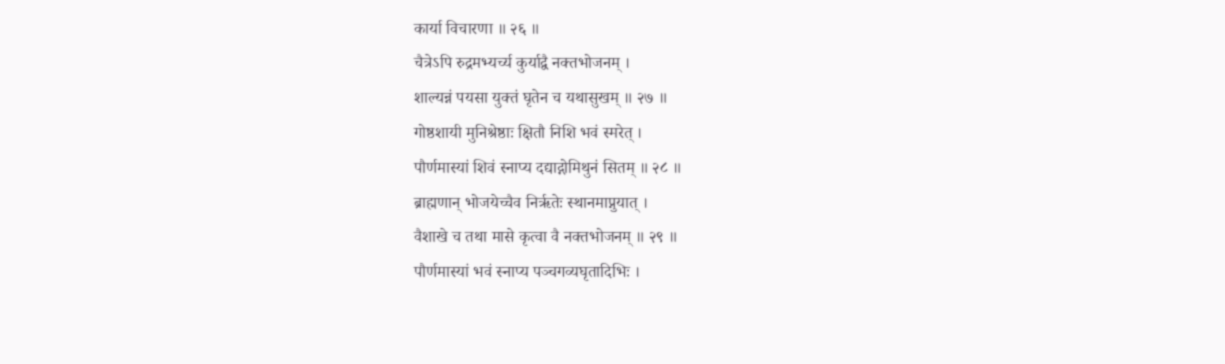कार्या विचारणा ॥ २६ ॥
चैत्रेऽपि रुद्रमभ्यर्च्य कुर्याद्वै नक्तभोजनम् ।
शाल्यन्नं पयसा युक्तं घृतेन च यथासुखम् ॥ २७ ॥
गोष्ठशायी मुनिश्रेष्ठाः क्षितौ निशि भवं स्मरेत् ।
पौर्णमास्यां शिवं स्नाप्य दद्याद्गोमिथुनं सितम् ॥ २८ ॥
ब्राह्मणान् भोजयेच्चैव निर्ऋतेः स्थानमाप्नुयात् ।
वैशाखे च तथा मासे कृत्वा वै नक्तभोजनम् ॥ २९ ॥
पौर्णमास्यां भवं स्नाप्य पञ्चगव्यघृतादिभिः ।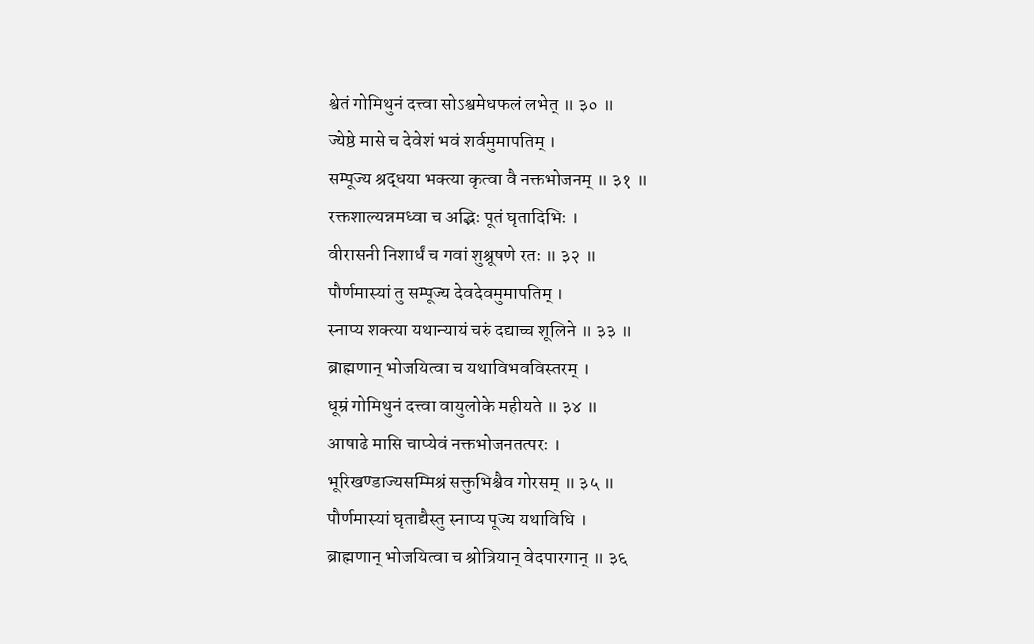श्वेतं गोमिथुनं दत्त्वा सोऽश्वमेधफलं लभेत् ॥ ३० ॥
ज्येष्ठे मासे च देवेशं भवं शर्वमुमापतिम् ।
सम्पूज्य श्रद्धया भक्त्या कृत्वा वै नक्तभोजनम् ॥ ३१ ॥
रक्तशाल्यन्नमध्वा च अद्भिः पूतं घृतादिभिः ।
वीरासनी निशार्धं च गवां शुश्रूषणे रतः ॥ ३२ ॥
पौर्णमास्यां तु सम्पूज्य देवदेवमुमापतिम् ।
स्नाप्य शक्त्या यथान्यायं चरुं दद्याच्च शूलिने ॥ ३३ ॥
ब्राह्मणान् भोजयित्वा च यथाविभवविस्तरम् ।
धूम्रं गोमिथुनं दत्त्वा वायुलोके महीयते ॥ ३४ ॥
आषाढे मासि चाप्येवं नक्तभोजनतत्परः ।
भूरिखण्डाज्यसम्मिश्रं सक्तुभिश्चैव गोरसम् ॥ ३५ ॥
पौर्णमास्यां घृताद्यैस्तु स्नाप्य पूज्य यथाविधि ।
ब्राह्मणान् भोजयित्वा च श्रोत्रियान् वेदपारगान् ॥ ३६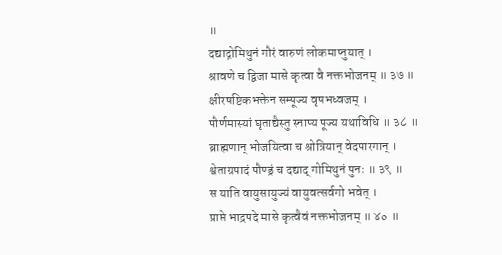॥
दद्याद्गोमिथुनं गौरं वारुणं लोकमाप्नुयात् ।
श्रावणे च द्विजा मासे कृत्वा वै नक्तभोजनम् ॥ ३७ ॥
क्षीरषष्टिकभक्तेन सम्पूज्य वृषभध्वजम् ।
पौर्णमास्यां घृताद्यैस्तु स्नाप्य पूज्य यथाविधि ॥ ३८ ॥
ब्राह्मणान् भोजयित्वा च श्रोत्रियान् वेदपारगान् ।
श्वेताग्रपादं पौण्ड्रं च दद्याद् गोमिथुनं पुनः ॥ ३९ ॥
स याति वायुसायुज्यं वायुवत्सर्वगो भवेत् ।
प्राप्ते भाद्रपदे मासे कृत्वैवं नक्तभोजनम् ॥ ४० ॥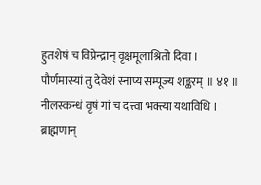हुतशेषं च विप्रेन्द्रान् वृक्षमूलाश्रितो दिवा ।
पौर्णमास्यां तु देवेशं स्नाप्य सम्पूज्य शङ्करम् ॥ ४१ ॥
नीलस्कन्धं वृषं गां च दत्त्वा भक्त्या यथाविधि ।
ब्राह्मणान्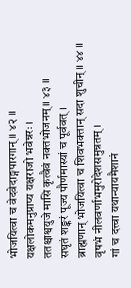भोजयित्वा च वेदवेदाङ्गपारगान् ॥ ४२ ॥
यक्षलोकमनुप्राप्य यक्षराजो भवेन्नरः ।
ततश्चाश्वयुजे मासि कृत्वैवं नक्तभोजनम् ॥ ४३ ॥
सघृतं शङ्करं पूज्य पौर्णमास्यां च पूर्ववत् ।
ब्राह्मणान् भोजयित्वा च शिवभक्तान् सदा शुचीन् ॥ ४४ ॥
वृषभं नीलवर्णाभमुरोदेशसमुन्नतम् ।
गां च दत्त्वा यथान्यायमैशानं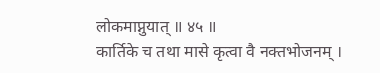लोकमाप्नुयात् ॥ ४५ ॥
कार्तिके च तथा मासे कृत्वा वै नक्तभोजनम् ।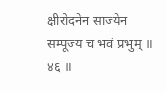क्षीरोदनेन साज्येन सम्पूज्य च भवं प्रभुम् ॥ ४६ ॥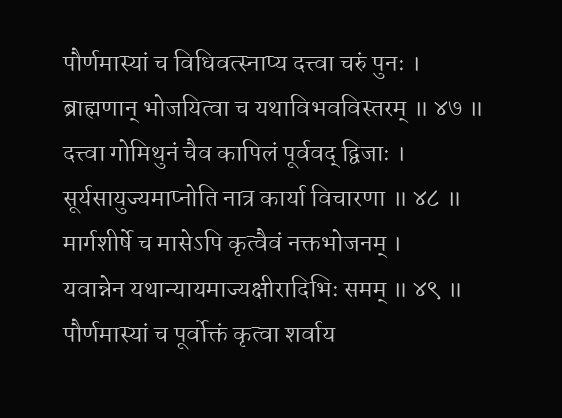पौर्णमास्यां च विधिवत्स्नाप्य दत्त्वा चरुं पुनः ।
ब्राह्मणान् भोजयित्वा च यथाविभवविस्तरम् ॥ ४७ ॥
दत्त्वा गोमिथुनं चैव कापिलं पूर्ववद् द्विजाः ।
सूर्यसायुज्यमाप्नोति नात्र कार्या विचारणा ॥ ४८ ॥
मार्गशीर्षे च मासेऽपि कृत्वैवं नक्तभोजनम् ।
यवान्नेन यथान्यायमाज्यक्षीरादिभिः समम् ॥ ४९ ॥
पौर्णमास्यां च पूर्वोक्तं कृत्वा शर्वाय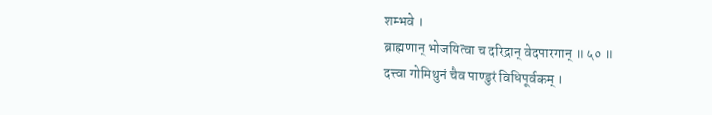शम्भवे ।
ब्राह्मणान् भोजयित्वा च दरिद्रान् वेदपारगान् ॥ ५० ॥
दत्त्वा गोमिथुनं चैव पाण्डुरं विधिपूर्वकम् ।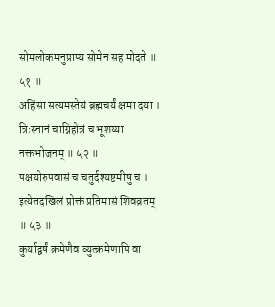सोमलोकमनुप्राप्य सोमेन सह मोदते ॥ ५१ ॥
अहिंसा सत्यमस्तेयं ब्रह्मचर्यं क्षमा दया ।
त्रिःस्नानं चाग्निहोत्रं च भूशय्या नक्तभोजनम् ॥ ५२ ॥
पक्षयोरुपवासं च चतुर्दश्यष्टमीषु च ।
इत्येतदखिलं प्रोक्तं प्रतिमासं शिवव्रतम् ॥ ५३ ॥
कुर्याद्वर्षं क्रमेणैव व्युत्क्रमेणापि वा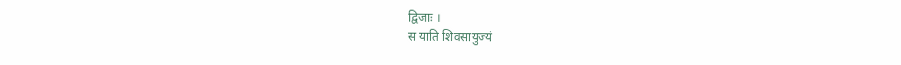द्विजाः ।
स याति शिवसायुज्यं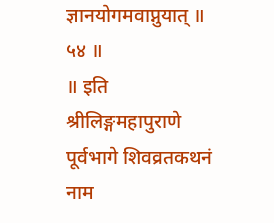ज्ञानयोगमवाप्नुयात् ॥ ५४ ॥
॥ इति श्रीलिङ्गमहापुराणे पूर्वभागे शिवव्रतकथनं नाम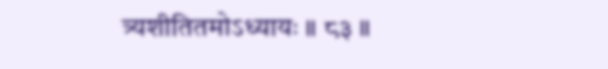त्र्यशीतितमोऽध्यायः ॥ ८३ ॥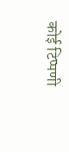कोई टिप्पणी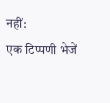नहीं:
एक टिप्पणी भेजें